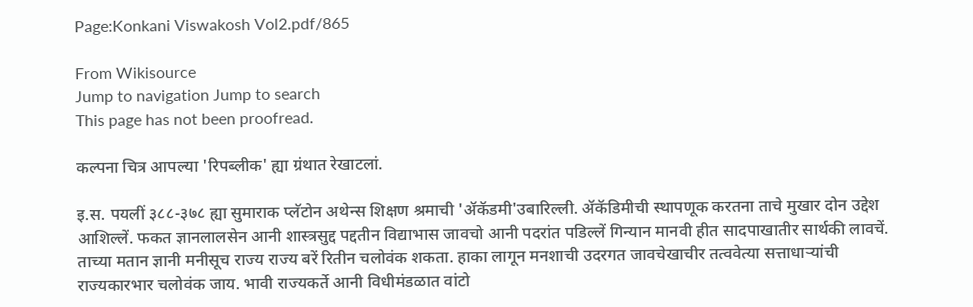Page:Konkani Viswakosh Vol2.pdf/865

From Wikisource
Jump to navigation Jump to search
This page has not been proofread.

कल्पना चित्र आपल्या 'रिपब्लीक' ह्या ग्रंथात रेखाटलां.

इ.स. पयलीं ३८८-३७८ ह्या सुमाराक प्लॅटोन अथेन्स शिक्षण श्रमाची 'ॲकॅडमी'उबारिल्ली. ॲकॅडिमीची स्थापणूक करतना ताचे मुखार दोन उद्देश आशिल्लें. फकत ज्ञानलालसेन आनी शास्त्रसुद्द पद्दतीन विद्याभास जावचो आनी पदरांत पडिल्लें गिन्यान मानवी हीत सादपाखातीर सार्थकी लावचें. ताच्या मतान ज्ञानी मनीसूच राज्य राज्य बरें रितीन चलोवंक शकता. हाका लागून मनशाची उदरगत जावचेखाचीर तत्ववेत्या सत्ताधाऱ्यांची राज्यकारभार चलोवंक जाय. भावी राज्यकर्ते आनी विधीमंडळात वांटो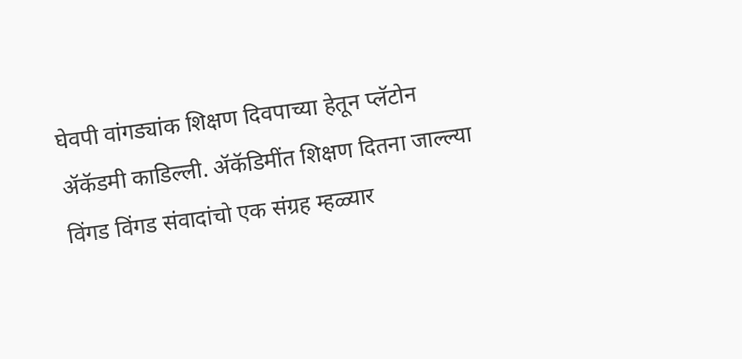घेवपी वांगड्यांक शिक्षण दिवपाच्या हेतून प्लॅटोन ॲकॅडमी काडिल्ली. ॲकॅडिमींत शिक्षण दितना जाल्ल्या विंगड विंगड संवादांचो एक संग्रह म्हळ्यार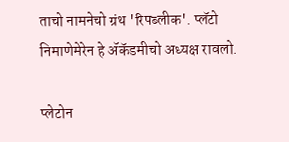ताचो नामनेचो ग्रंथ 'रिपब्लीक'. प्लॅटो निमाणेमेरेन हे ॲकॅडमीचो अध्यक्ष रावलो.

प्लेटोन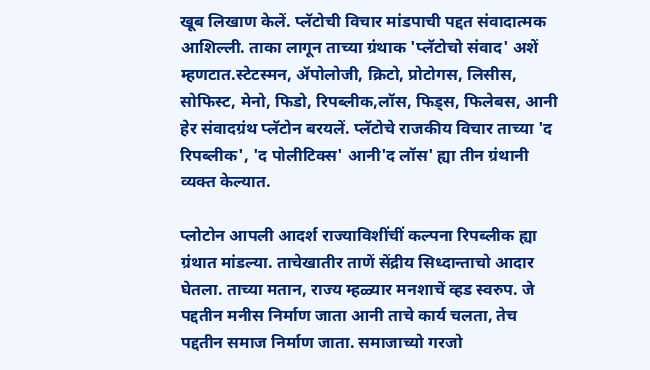खूब लिखाण केलें. प्लॅटोची विचार मांडपाची पद्दत संवादात्मक आशिल्ली. ताका लागून ताच्या ग्रंथाक 'प्लॅटोचो संवाद' अशें म्हणटात.स्टेटस्मन, ॲपोलोजी, क्रिटो, प्रोटोगस, लिसीस, सोफिस्ट, मेनो, फिडो, रिपब्लीक,लॉस, फिड्स, फिलेबस, आनी हेर संवादग्रंथ प्लॅटोन बरयलें. प्लॅटोचे राजकीय विचार ताच्या 'द रिपब्लीक', 'द पोलीटिक्स' आनी'द लॉस' ह्या तीन ग्रंथानी व्यक्त केल्यात.

प्लोटोन आपली आदर्श राज्याविशींचीं कल्पना रिपब्लीक ह्या ग्रंथात मांडल्या. ताचेखातीर ताणें सेंद्रीय सिध्दान्ताचो आदार घेतला. ताच्या मतान, राज्य म्हळ्यार मनशाचें व्हड स्वरुप. जे पद्दतीन मनीस निर्माण जाता आनी ताचे कार्य चलता, तेच पद्दतीन समाज निर्माण जाता. समाजाच्यो गरजो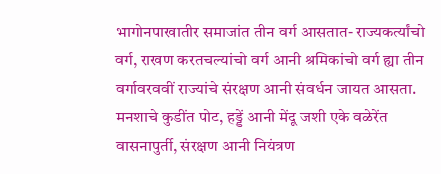भागोनपाखातीर समाजांत तीन वर्ग आसतात- राज्यकर्त्यांचो वर्ग, राखण करतचल्यांचो वर्ग आनी श्रमिकांचो वर्ग ह्या तीन वर्गावरववीं राज्यांचे संरक्षण आनी संवर्धन जायत आसता. मनशाचे कुडींत पोट, हड्डें आनी मेंदू जशी एके वळेरेंत वासनापुर्ती, संरक्षण आनी नियंत्रण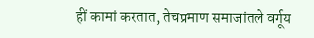हीं कामां करतात, तेचप्रमाण समाजांतले वर्गूय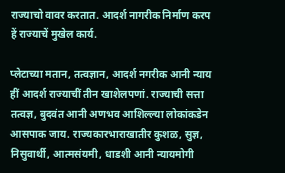राज्याचो वावर करतात. आदर्श नागरीक निर्माण करप हें राज्याचें मुखेल कार्य.

प्लेटाच्या मतान, तत्वज्ञान, आदर्श नगरीक आनी न्याय हीं आदर्श राज्याचीं तीन खाशेलपणां. राज्याची सत्ता तत्वज्ञ, बुदवंत आनी अणभव आशिल्ल्या लोकांकडेन आसपाक जाय. राज्यकारभाराखातीर कुशळ, सुज्ञ, निसुवार्थी, आत्मसंयमी, धाडशी आनी न्यायमोगी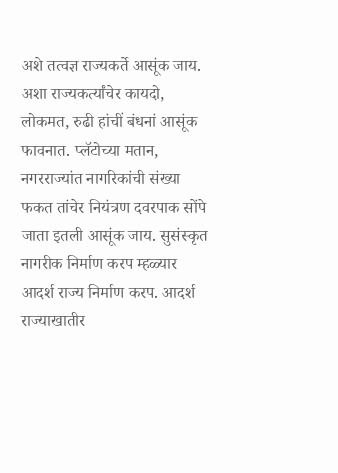अशे तत्वज्ञ राज्यकर्ते आसूंक जाय. अशा राज्यकर्त्यांचेर कायदो, लोकमत, रुढी हांचीं बंधनां आसूंक फावनात. प्लॅटोच्या मतान, नगरराज्यांत नागरिकांची संख्या फकत तांचेर नियंत्रण दवरपाक सोंपे जाता इतली आसूंक जाय. सुसंस्कृत नागरीक निर्माण करप म्हळ्यार आदर्श राज्य निर्माण करप. आदर्श राज्याखातीर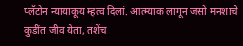प्लॅटोन न्यायाकूय म्हत्व दिलां. आत्म्याक लागून जसो मनशाचे कुडींत जीव येता, तशेंच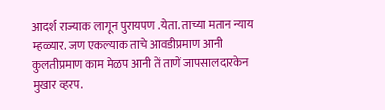आदर्श राज्याक लागून पुरायपण .येता. ताच्या मतान न्याय म्हळ्यार. जण एकल्याक ताचे आवडीप्रमाण आनी कुलतीप्रमाण काम मेळप आनी तें ताणें जापसालदारकेन मुखार व्हरप.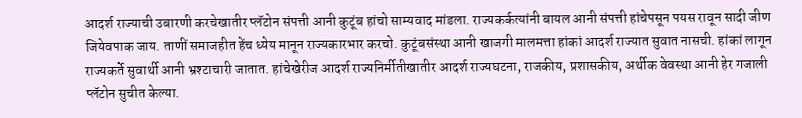आदर्श राज्याची उबारणी करचेखातीर प्लॅटोन संपत्ती आनी कुटूंब हांचो साम्यवाद मांडला. राज्यकर्कत्यांनी बायल आनी संपत्ती हांचेपसून पयस रावून सादी जीण जियेवपाक जाय. ताणीं समाजहीत हेंच ध्येय मानून राज्यकारभार करचो. कुटूंबसंस्था आनी खाजगी मालमत्ता हांकां आदर्श राज्यात सुवात नासची. हांकां लागून राज्यकर्ते सुवार्थी आनी भ्रश्टाचारी जातात. हांचेखेरीज आदर्श राज्यनिर्मीतीखातीर आदर्श राज्यघटना, राजकीय, प्रशासकीय, अर्थीक वेवस्था आनी हेर गजाली प्लॅटोन सुचीत केल्या.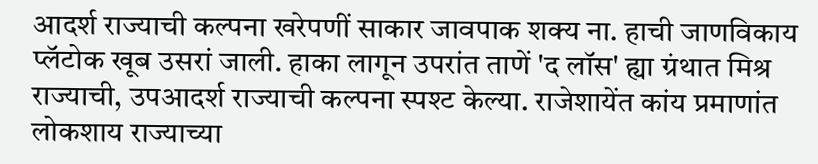आदर्श राज्याची कल्पना खरेपणीं साकार जावपाक शक्य ना. हाची जाणविकाय प्लॅटोक खूब उसरां जाली. हाका लागून उपरांत ताणें 'द लॉस' ह्या ग्रंथात मिश्र राज्याची, उपआदर्श राज्याची कल्पना स्पश्ट केल्या. राजेशायेंत कांय प्रमाणांत लोकशाय राज्याच्या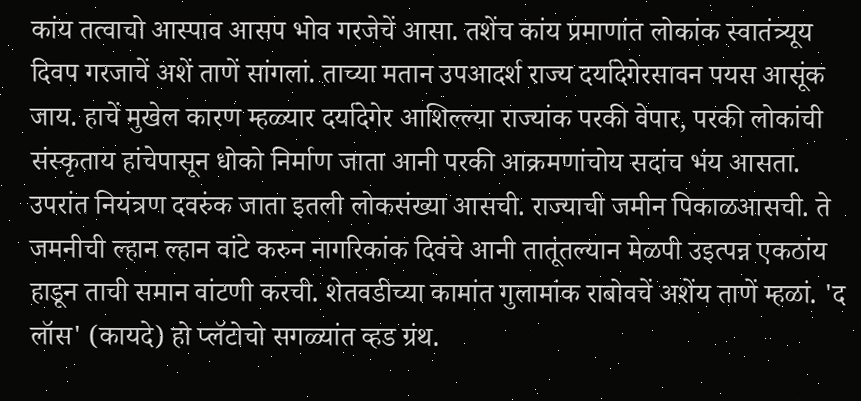कांय तत्वाचो आस्पाव आसप भोव गरजेचें आसा. तशेंच कांय प्रमाणांत लोकांक स्वातंत्र्यूय दिवप गरजाचें अशें ताणें सांगलां. ताच्या मतान उपआदर्श राज्य दर्यादेगेरसावन पयस आसूंक जाय. हाचें मुखेल कारण म्हळ्यार दर्यादेगेर आशिल्ल्या राज्यांक परकी वेपार, परकी लोकांची संस्कृताय हांचेपासून धोको निर्माण जाता आनी परकी आक्रमणांचोय सदांच भंय आसता. उपरांत नियंत्रण दवरुंक जाता इतली लोकसंख्या आसची. राज्याची जमीन पिकाळआसची. ते जमनीची ल्हान ल्हान वांटे करुन नागरिकांक दिवंचे आनी तातूंतल्यान मेळपी उइत्पन्न एकठांय हाडून ताची समान वांटणी करची. शेतवडीच्या कामांत गुलामांक राबोवचें अशेंय ताणें म्हळां. 'द लॉस' (काय‍दे) हो प्लॅटोचो सगळ्यांत व्हड ग्रंथ.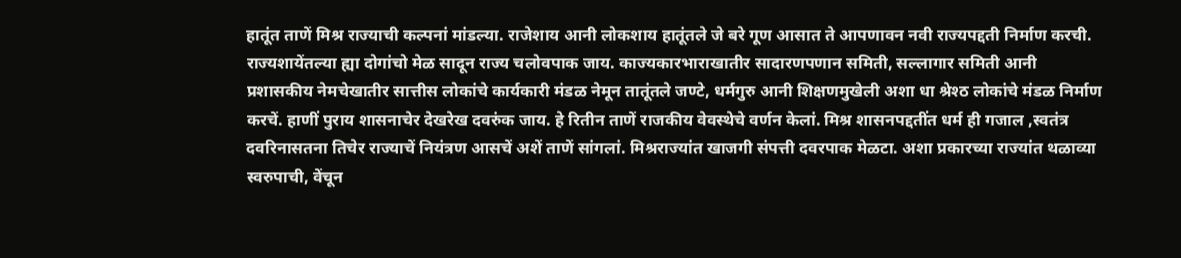हातूंत ताणें मिश्र राज्याची कल्पनां मांडल्या. राजेशाय आनी लोकशाय हातूंतले जे बरे गूण आसात ते आपणावन नवी राज्यपद्दती निर्माण करची. राज्यशायेंतल्या ह्या दोगांचो मेळ सादून राज्य चलोवपाक जाय. काज्यकारभाराखातीर सादारणपणान समिती, सल्लागार समिती आनी प्रशासकीय नेमचेखातीर सात्तीस लोकांचे कार्यकारी मंडळ नेमून तातूंतले जण्टे, धर्मगुरु आनी शिक्षणमुखेली अशा धा श्रेश्ठ लोकांचे मंडळ निर्माण करचें. हाणीं पुराय शासनाचेर देखरेख दवरुंक जाय. हे रितीन ताणें राजकीय वेवस्थेचे वर्णन केलां. मिश्र शासनपद्दतींत धर्म ही गजाल ,स्वतंत्र दवरिनासतना तिचेर राज्याचें नियंत्रण आसचें अशें ताणें सांगलां. मिश्रराज्यांत खाजगी संपत्ती दवरपाक मेळटा. अशा प्रकारच्या राज्यांत थळाव्या स्वरुपाची, वेंचून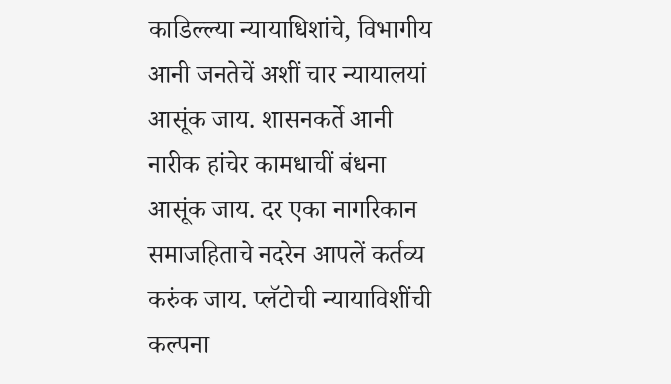काडिल्ल्या न्यायाधिशांचे, विभागीय आनी जनतेचें अशीं चार न्यायालयां आसूंक जाय. शासनकर्ते आनी नारीक हांचेर कामधाचीं बंधना आसूंक जाय. दर एका नागरिकान समाजहिताचे नदरेन आपलें कर्तव्य करुंक जाय. प्लॅटोची न्यायाविशींची कल्पना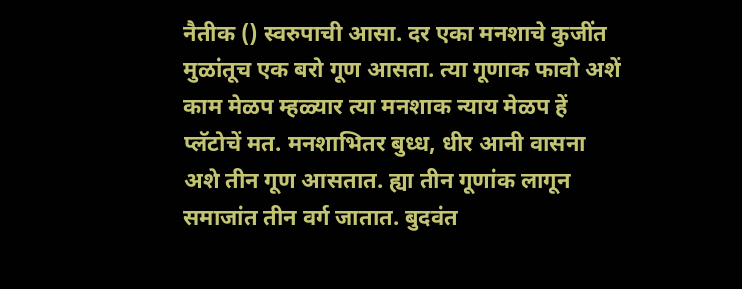नैतीक () स्वरुपाची आसा. दर एका मनशाचे कुजींत मुळांतूच एक बरो गूण आसता. त्या गूणाक फावो अशें काम मेळप म्हळ्यार त्या मनशाक न्याय मेळप हें प्लॅटोचें मत. मनशाभितर बुध्ध, धीर आनी वासना अशे तीन गूण आसतात. ह्या तीन गूणांक लागून समाजांत तीन वर्ग जातात. बुदवंत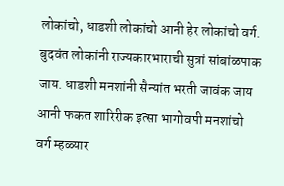लोकांचो, धाडशी लोकांचो आनी हेर लोकांचो वर्ग. बुदवंत लोकांनी राज्यकारभाराची सुत्रां सांबांळपाक जाय. धाडशी मनशांनी सैन्यांत भरती जावंक जाय आनी फकत शारिरीक इत्सा भागोवपी मनशांचो वर्ग म्हळ्यार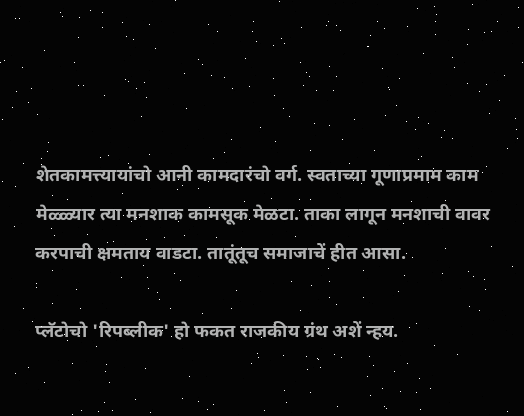शेतकामत्त्यायांचो आनी कामदारंचो वर्ग. स्वताच्या गूणाप्रमाम काम मेळ्ळ्यार त्या मनशाक कामसूक मेळटा. ताका लागून मनशाची वावर करपाची क्षमताय वाडटा. तातूंतूच समाजाचें हीत आसा.

प्लॅटोचो 'रिपब्लीक' हो फकत राजकीय ग्रंथ अशें न्हय.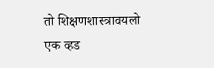तो शिक्षणशास्त्रावयलो एक व्हड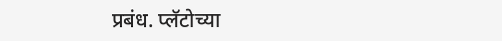प्रबंध. प्लॅटोच्या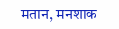मतान, मनशाक